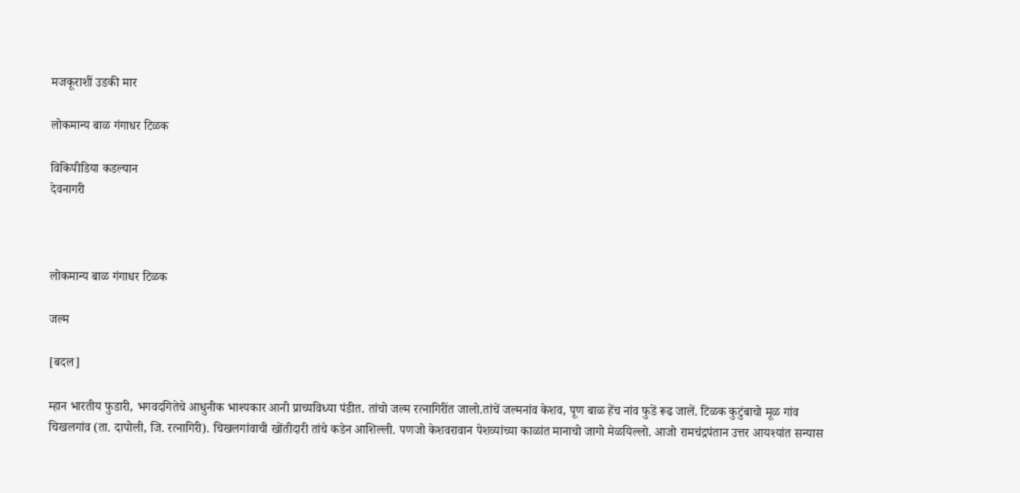मजकूराशीं उडकी मार

लोकमान्य बाळ गंगाधर टिळक

विकिपीडिया कडल्यान
देवनागरी



लोकमान्य बाळ गंगाधर टिळक

जल्म

[बदल]

म्हान भारतीय फुडारी, भगवदगितेचे आधुनीक भाश्यकार आनी प्राच्यविध्या पंडीत. तांचो जल्म रत्नागिरींत जालो.तांचें जल्मनांव केशव, पूण बाळ हेंच नांव फुडें रूढ जालें. टिळक कुटुंबाचो मूळ गांव चिखलगांव (ता. दापोली, जि. रत्नागिरी). चिखलगांवाची खोंतीदारी तांचे कडेन आशिल्ली. पणजो केशवरावान पेशव्यांच्या काळांत मानाचो जागो मेळयिल्लो. आजो रामचंद्रपंतान उत्तर आयश्यांत सन्यास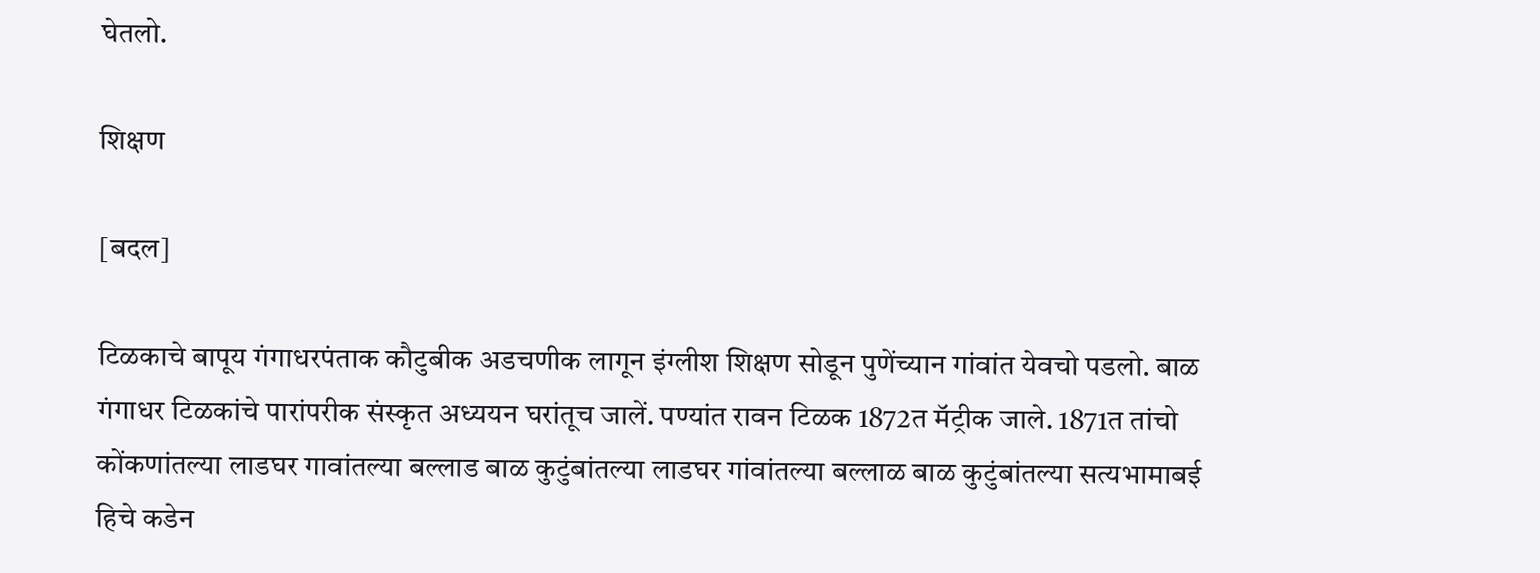घेतलो.

शिक्षण

[बदल]

टिळकाचे बापूय गंगाधरपंताक कौटुबीक अडचणीक लागून इंग्लीश शिक्षण सोडून पुणेंच्यान गांवांत येवचो पडलो. बाळ गंगाधर टिळकांचे पारांपरीक संस्कृत अध्ययन घरांतूच जालें. पण्यांत रावन टिळक 1872त मॅट्रीक जाले. 1871त तांचो कोंकणांतल्या लाडघर गावांतल्या बल्लाड बाळ कुटुंबांतल्या लाडघर गांवांतल्या बल्लाळ बाळ कुटुंबांतल्या सत्यभामाबई हिचे कडेन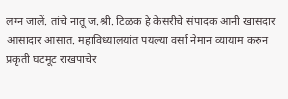लग्न जालें. तांचे नातू ज.श्री. टिळक हे केसरीचे संपादक आनी खासदार आसादार आसात. महाविध्यालयांत पयल्या वर्सा नेमान व्यायाम करुन प्रकृती घटमूट राखपाचेर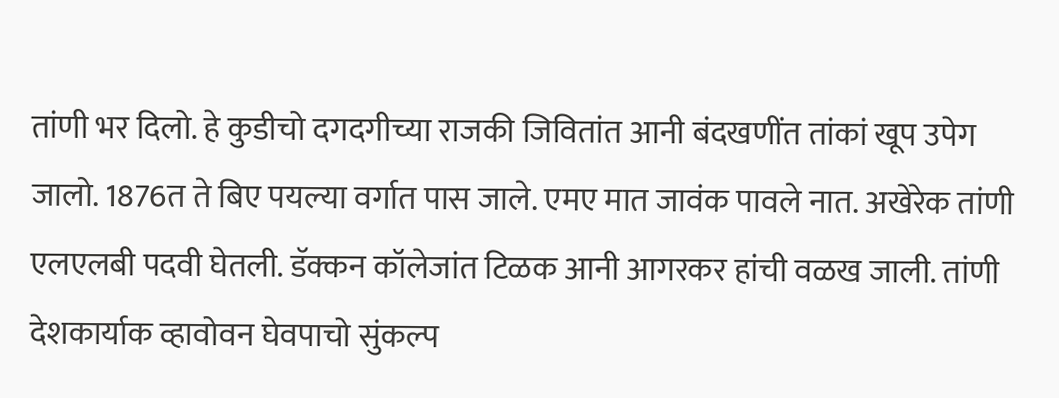तांणी भर दिलो. हे कुडीचो दगदगीच्या राजकी जिवितांत आनी बंदखणींत तांकां खूप उपेग जालो. 1876त ते बिए पयल्या वर्गात पास जाले. एमए मात जावंक पावले नात. अखेरेक तांणी एलएलबी पदवी घेतली. डॅक्कन कॉलेजांत टिळक आनी आगरकर हांची वळख जाली. तांणी देशकार्याक व्हावोवन घेवपाचो सुंकल्प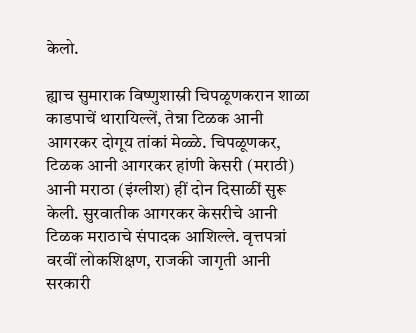केलो.

ह्याच सुमाराक विष्णुशास्री चिपळूणकरान शाळा काडपाचें थारायिल्लें, तेन्ना टिळक आनी आगरकर दोगूय तांकां मेळ्ळे. चिपळूणकर, टिळक आनी आगरकर हांणी केसरी (मराठी) आनी मराठा (इंग्लीश) हीं दोन दिसाळीं सुरू केली. सुरवातीक आगरकर केसरीचे आनी टिळक मराठाचे संपादक आशिल्ले. वृत्तपत्रां वरवीं लोकशिक्षण, राजकी जागृती आनी सरकारी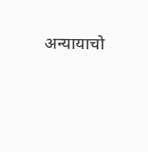अन्यायाचो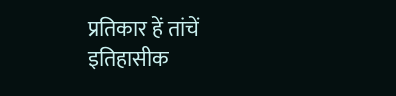प्रतिकार हें तांचें इतिहासीक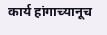कार्य हांगाच्यानूच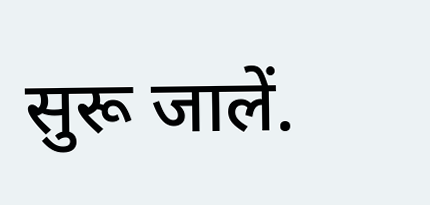सुरू जालें.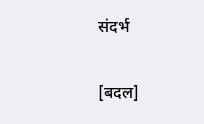संदर्भ

[बदल]